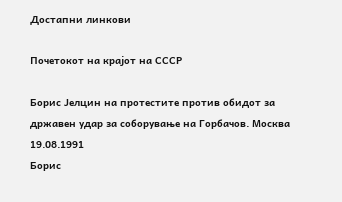Достапни линкови

Почетокот на крајот на СССР

Борис Јелцин на протестите против обидот за државен удар за соборување на Горбачов. Москва 19.08.1991
Борис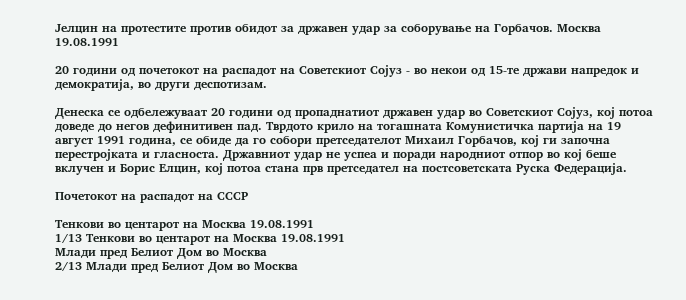Јелцин на протестите против обидот за државен удар за соборување на Горбачов. Москва 19.08.1991

20 години од почетокот на распадот на Советскиот Сојуз - во некои од 15-те држави напредок и демократија, во други деспотизам.

Денеска се одбележуваат 20 години од пропаднатиот државен удар во Советскиот Сојуз, кој потоа доведе до негов дефинитивен пад. Тврдото крило на тогашната Комунистичка партија на 19 август 1991 година, се обиде да го собори претседателот Михаил Горбачов, кој ги започна перестројката и гласноста. Државниот удар не успеа и поради народниот отпор во кој беше вклучен и Борис Елцин, кој потоа стана прв претседател на постсоветската Руска Федерација.

Почетокот на распадот на СССР

Тенкови во центарот на Москва 19.08.1991
1/13 Тенкови во центарот на Москва 19.08.1991
Млади пред Белиот Дом во Москва
2/13 Млади пред Белиот Дом во Москва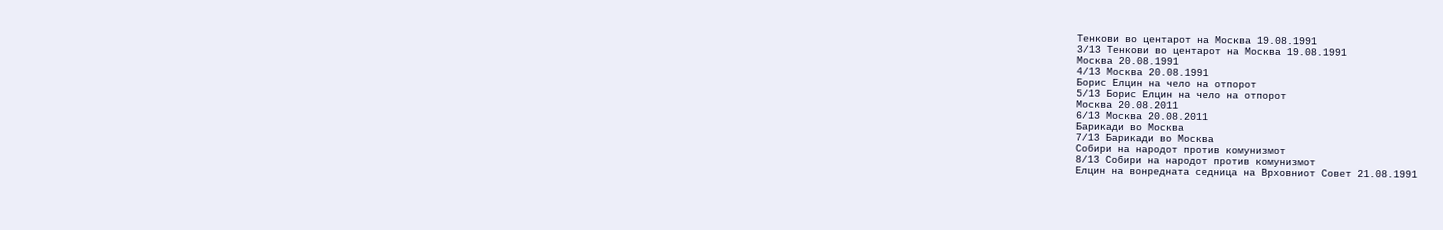Тенкови во центарот на Москва 19.08.1991
3/13 Тенкови во центарот на Москва 19.08.1991
Москва 20.08.1991
4/13 Москва 20.08.1991
Борис Елцин на чело на отпорот
5/13 Борис Елцин на чело на отпорот
Москва 20.08.2011
6/13 Москва 20.08.2011
Барикади во Москва
7/13 Барикади во Москва
Собири на народот против комунизмот
8/13 Собири на народот против комунизмот
Елцин на вонредната седница на Врховниот Совет 21.08.1991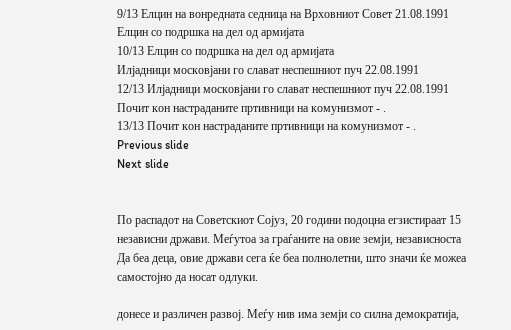9/13 Елцин на вонредната седница на Врховниот Совет 21.08.1991
Елцин со подршка на дел од армијата
10/13 Елцин со подршка на дел од армијата
Илјадници московјани го слават неспешниот пуч 22.08.1991
12/13 Илјадници московјани го слават неспешниот пуч 22.08.1991
Почит кон настраданите пртивници на комунизмот - .
13/13 Почит кон настраданите пртивници на комунизмот - .
Previous slide
Next slide


По распадот на Советскиот Сојуз, 20 години подоцна егзистираат 15 независни држави. Меѓутоа за граѓаните на овие земји, независноста
Да беа деца, овие држави сега ќе беа полнолетни, што значи ќе можеа самостојно да носат одлуки.

донесе и различен развој. Меѓу нив има земји со силна демократија,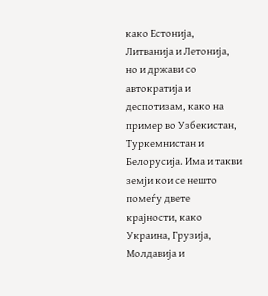како Естонија, Литванија и Летонија, но и држави со автократија и деспотизам, како на пример во Узбекистан, Туркемнистан и Белорусија. Има и такви земји кои се нешто помеѓу двете крајности, како Украина, Грузија, Молдавија и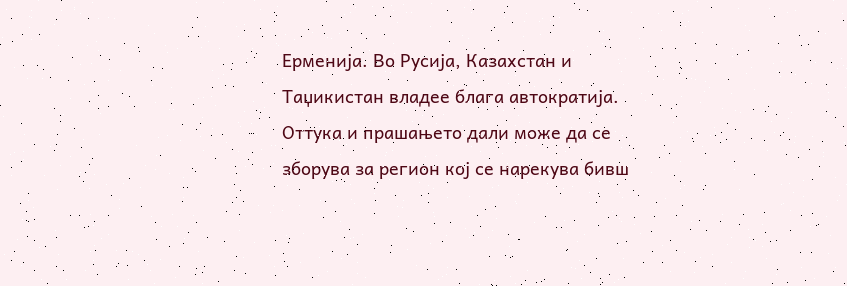Ерменија. Во Русија, Казахстан и Таџикистан владее блага автократија. Оттука и прашањето дали може да се зборува за регион кој се нарекува бивш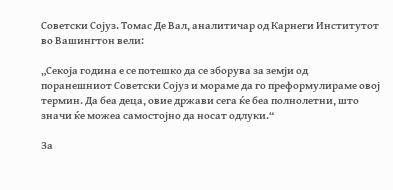Советски Сојуз. Томас Де Вал, аналитичар од Карнеги Институтот во Вашингтон вели:

„Секоја година е се потешко да се зборува за земји од поранешниот Советски Сојуз и мораме да го преформулираме овој термин. Да беа деца, овие држави сега ќе беа полнолетни, што значи ќе можеа самостојно да носат одлуки.“

За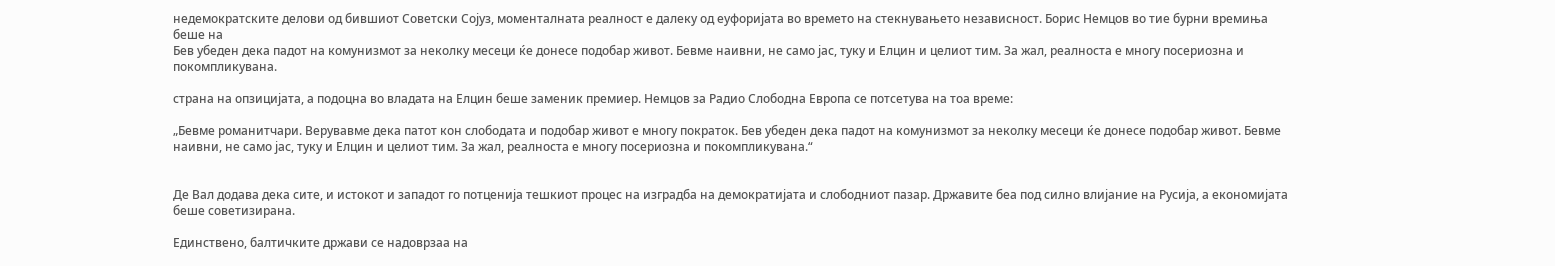недемократските делови од бившиот Советски Сојуз, моменталната реалност е далеку од еуфоријата во времето на стекнувањето независност. Борис Немцов во тие бурни времиња беше на
Бев убеден дека падот на комунизмот за неколку месеци ќе донесе подобар живот. Бевме наивни, не само јас, туку и Елцин и целиот тим. За жал, реалноста е многу посериозна и покомпликувана.

страна на опзицијата, а подоцна во владата на Елцин беше заменик премиер. Немцов за Радио Слободна Европа се потсетува на тоа време:

„Бевме романитчари. Верувавме дека патот кон слободата и подобар живот е многу пократок. Бев убеден дека падот на комунизмот за неколку месеци ќе донесе подобар живот. Бевме наивни, не само јас, туку и Елцин и целиот тим. За жал, реалноста е многу посериозна и покомпликувана.“


Де Вал додава дека сите, и истокот и западот го потценија тешкиот процес на изградба на демократијата и слободниот пазар. Државите беа под силно влијание на Русија, а економијата беше советизирана.

Единствено, балтичките држави се надоврзаа на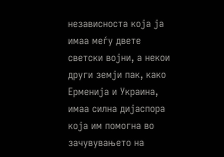независноста која ја имаа меѓу двете светски војни, а некои други земји пак, како Ерменија и Украина, имаа силна дијаспора која им помогна во зачувувањето на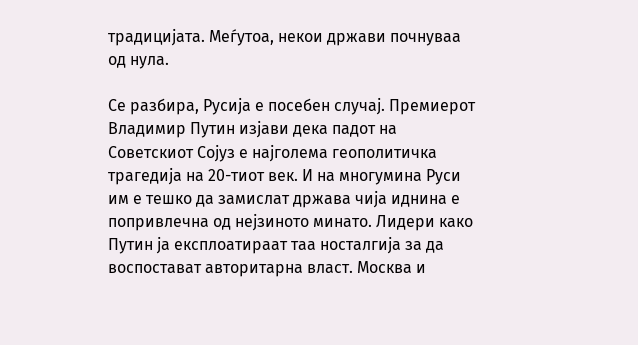традицијата. Меѓутоа, некои држави почнуваа од нула.

Се разбира, Русија е посебен случај. Премиерот Владимир Путин изјави дека падот на Советскиот Сојуз е најголема геополитичка трагедија на 20-тиот век. И на многумина Руси им е тешко да замислат држава чија иднина е попривлечна од нејзиното минато. Лидери како Путин ја експлоатираат таа носталгија за да воспостават авторитарна власт. Москва и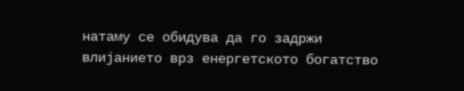натаму се обидува да го задржи влијанието врз енергетското богатство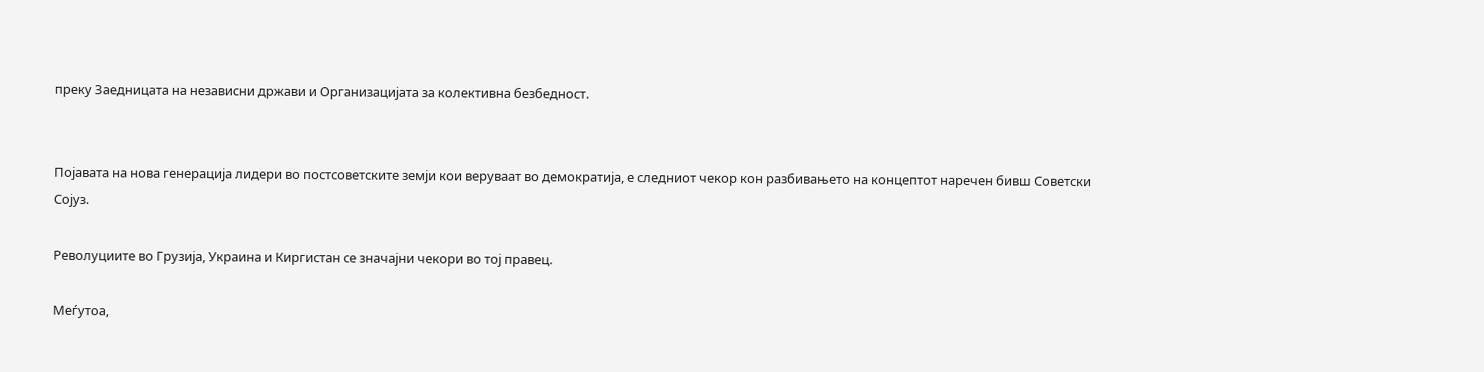преку Заедницата на независни држави и Организацијата за колективна безбедност.


Појавата на нова генерација лидери во постсоветските земји кои веруваат во демократија, е следниот чекор кон разбивањето на концептот наречен бивш Советски Сојуз.

Револуциите во Грузија, Украина и Киргистан се значајни чекори во тој правец.

Меѓутоа,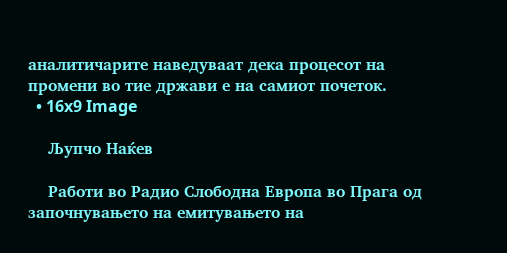аналитичарите наведуваат дека процесот на промени во тие држави е на самиот почеток.
  • 16x9 Image

    Љупчо Наќев

    Работи во Радио Слободна Европа во Прага од започнувањето на емитувањето на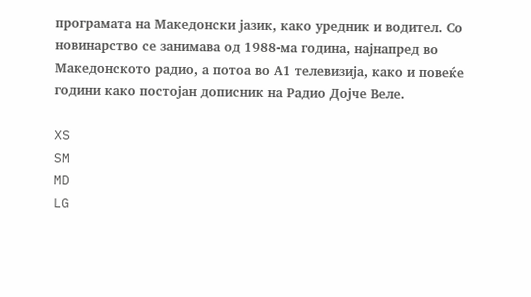програмата на Македонски јазик, како уредник и водител. Со новинарство се занимава од 1988-ма година, најнапред во Македонското радио, а потоа во А1 телевизија, како и повеќе години како постојан дописник на Радио Дојче Веле.

XS
SM
MD
LG